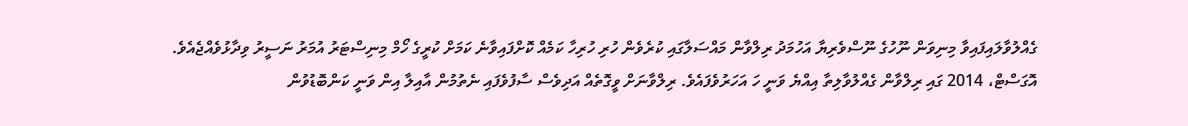ގެއްލުވާލައިފައިވާ މިނިވަން ނޫހުގެ ނޫސްވެރިޔާ އަހުމަދު ރިލްވާން މައްސަލާގައި ކުރެވެން ހުރި ހުރިހާ ކަމެއް ކޮށްފައިވާނެ ކަމަށް ކުރީގެ ހޯމް މިނިސްޓަރު އުމަރު ނަސީރު ވިދާޅުވެއްޖެއެވެ.
އޮގަސްޓް، 2014 ގައި ރިލްވާން ގެއްލުވާލިތާ އިއްޔެ ވަނީ ހަ އަހަރުވެފައެވެ. ރިލްވާނަށް ވީގޮތެއް އަދިވެސް ސާފުވެފައި ނެތުމުން އާއިލާ އިން ވަނީ ކަންބޮޑުވުން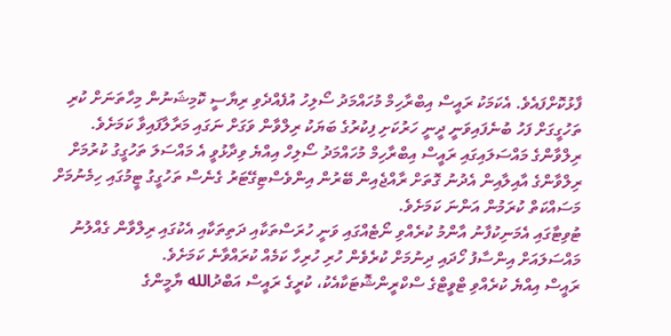ފާޅުކޮށްފައެވެ. އެކަމަކު ރައީސް އިބްރާހިމް މުހައްމަދު ސޯލިހު އުފެއްދެވި ރިޔާސީ ކޮމިޝަނުން މިހާތަނަށް ކުރި ތަހުގީގަށް ފަހު ބުނެފައިވަނީ ދީނީ ހަރުކަށި ފިކުރުގެ ބަޔަކު ރިލްވާން ވަގަށް ނަގައި މަރާލާފައިވާ ކަމަށެވެ.
ރިލްވާންގެ މައްސަލައިގައި ރައީސް އިބްރާހިމް މުހައްމަދު ސޯލިހް އިއްޔެ ވިދާޅުވީ އެ މައްސަލަ ތަހުގީގު ކުރުމަށް ރިލްވާންގެ އާއިލާއިން އެދުނު ގޮތަށް ރާއްޖެއިން ބޭރުން އިންވެސްޓިގޭޓަރު ގެނެސް ތަހުގީގު ޓީމުގައި ހިމެނުމަށް މަސައްކަތް ކުރަމުން އަންނަ ކަމަށެވެ.
ޓުވިޓާގައި އެމަނިކުފާނު އާންމު ކުރެއްވި ނޯޓެއްގައި ވަނީ ހުރަސްތަކާއި ދަތިތަކާއި އެކުގައި ރިލްވާން ގެއްލުނު މައްސަލައަށް އިންސާފު ހޯދައި ދިނުމަށް ކުރެވެން ހުރި ހުރިހާ ކަމެއް ކުރައްވާނެ ކަމަށެވެ.
ރައީސް އިއްޔެ ކުރެއްވި ޓްވީޓްގެ ސްކްރީންޝޮޓަކާއެކު، ކުރީގެ ރައީސް އަބްދުالله ޔާމީންގެ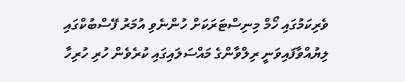ވެރިކަމުގައި ހޯމް މިނިސްޓަރަކަށް ހުންނެވި އުމަރު ފޭސްބުކްގައި ލިޔުއްވާފައިވަނީ ރިލްވާންގެ މައްސަލައިގައި ކުރެވެން ހުރި ހުރިހާ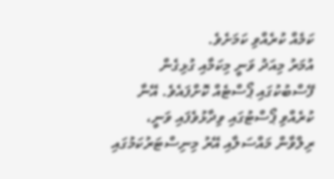ކަމެއް ކުރެއްވި ކަމަށެވެ.
އުމަރު މިއަދު ވަނީ މިކަމާއި ގުޅިގެން ފޭސްބުކުގައި ޕޯސްޓެއް ކޮށްފައެވެ. އޭނާ ކުރެއްވި ޕޯސްޓުގައި ވިދާޅުވެފައި ވަނީ، ރިލްވާން މައްސަލާއި އޭރު މިނިސްޓަރުކަމުގައި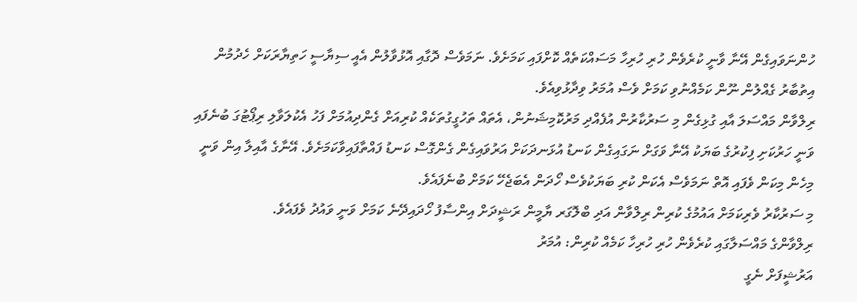ހުންނަވައިގެން އޭނާ ވާނީ ކުރެވެން ހުރި ހުރިހާ މަސައްކަތެއް ކޮށްފައި ކަމަށެވެ. ނަމަވެސް ދޮގާއި އޮޅުވާލުން އެއީ ސިޔާސީ ހަތިޔާރަކަށް ހެދުމުން އިތުބާރު ގެއްލުން ނޫން ކަމެއްނުވި ކަމަށް ވެސް އުމަރު ވިދާޅުވިއެވެ.
ރިލްވާން މައްސަލަ އާއި ގުޅިގެން މި ސަރުކާރުން އުފެއްދި މަރުކޮމިޝަނުން، އެތައް ތަހުގީގުތަކެއް ކުރިއަށް ގެންދިއުމަށް ފަހު އެކުލަވާލި ރިޕޯޓުގަ ބުނެފައި ވަނީ ހަރުކަށި ފިކުރުގެ ބަޔަކު އޭނާ ވަގަށް ނަގައިގެން ކަނޑު އުޅަނދަކަށް އަރުވައިގެން ގެންގޮސް ކަނޑު ފައްތާފައިވާކަމަށެވެ. އޭނާގެ އާއިލާ އިން ވަނީ މިހެން މިކަން ވެފައި އޮތް ނަމަވެސް އެކަން ކުރި ބަޔަކުވެސް ހޯދަން އެބަޖެހޭ ކަމަށް ބުނެފައެވެ.
މި ސަރުކާރު ވެރިކަމަށް އައުމުގެ ކުރިން ރިލްވާން އަދި ބްލޮގަރ ޔާމީން ރަޝީދަށް އިންސާފު ހޯދައިދޭނެ ކަމަށް ވަނީ ވައުދު ވެފައެވެ.
ރިލްވާންގެ މައްސަލާގައި ކުރެވެން ހުރި ހުރިހާ ކަމެއް ކުރިން: އުމަރު
އަރުޝީފަށް ނެގީ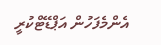އެންމެފަހުން އަޕްޑޭޓްކުރީ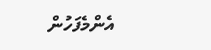އެންމެފަހުން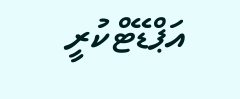އަޕްޑޭޓްކުރީ